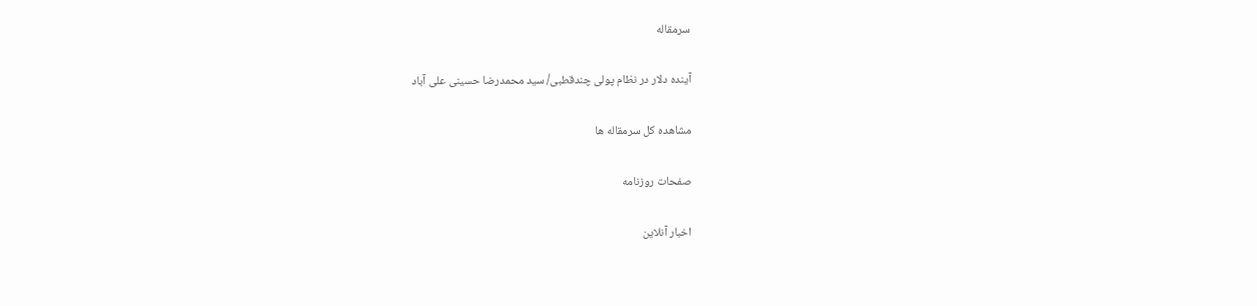سرمقاله

آینده دلار در نظام پولی چندقطبی/ سید محمدرضا حسینی علی آباد

مشاهده کل سرمقاله ها

صفحات روزنامه

اخبار آنلاین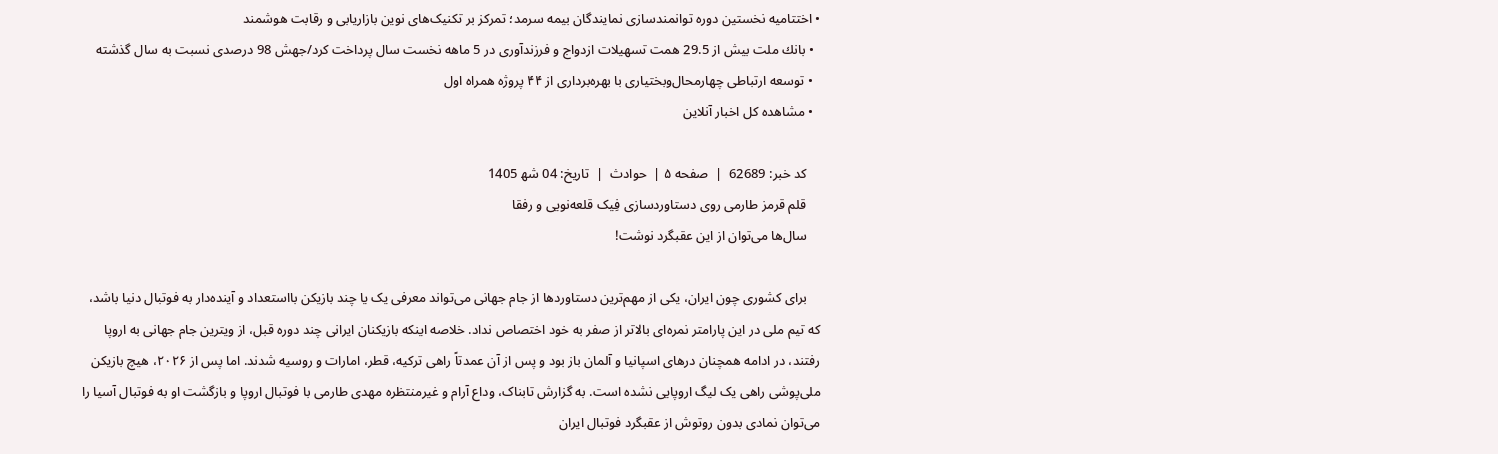• اختتامیه نخستین دوره توانمندسازی نمایندگان بیمه سرمد؛ تمرکز بر تکنیک‌های نوین بازاریابی و رقابت هوشمند
  • بانك ملت بیش از 29.5 همت تسهیلات ازدواج و فرزندآوری در 5 ماهه نخست سال پرداخت كرد/جهش 98 درصدی نسبت به سال گذشته
  • توسعه ارتباطی چهارمحال‌وبختیاری با بهره‌برداری از ۴۴ پروژه همراه اول
  • مشاهده کل اخبار آنلاین

    کد خبر: 62689  |  صفحه ۵ |  حوادث  |  تاریخ: 04 شه‍ 1405
    قلم قرمز طارمی روی دستاوردسازی فِیک قلعه‌نویی و رفقا
    سال‌ها می‌توان از این عقبگرد نوشت!

    برای کشوری چون ایران، یکی از مهم‌ترین دستاوردها از جام جهانی می‌تواند معرفی یک یا چند بازیکن بااستعداد و آینده‌دار به فوتبال دنیا باشد، که تیم ملی در این پارامتر نمره‌ای بالاتر از صفر به خود اختصاص ندا‌د. خلاصه اینکه بازیکنان ایرانی چند دوره قبل، از ویترین جام جهانی به اروپا رفتند، در ادامه همچنان درهای اسپانیا و آلمان باز بود و پس از آن عمدتاً راهی ترکیه، قطر، امارات و روسیه شدند. اما پس از ۲۰۲۶، هیچ بازیکن ملی‌پوشی راهی یک لیگ اروپایی نشده است. به گزارش تابناک، وداع آرام و غیرمنتظره مهدی طارمی با فوتبال اروپا و بازگشت او به فوتبال آسیا را می‌توان نمادی بدون روتوش از عقبگرد فوتبال ایران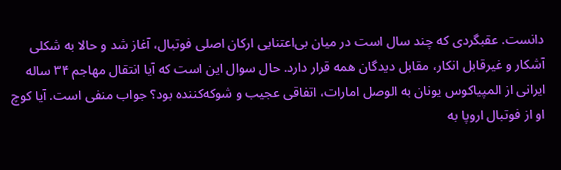دانست. عقبگردی که چند سال‌ است در میان بی‌اعتنایی ارکان اصلی فوتبال، آغاز شد و حالا به شکلی آشکار و غیرقابل انکار، مقابل دیدگان همه قرار دارد. حال سوال این است که آیا انتقال مهاجم ۳۴ ساله ایرانی از المپیاکوس یونان به الوصل امارات، اتفاقی عجیب و شوکه‌کننده بود؟ جواب منفی است. آیا کوچ او از فوتبال اروپا به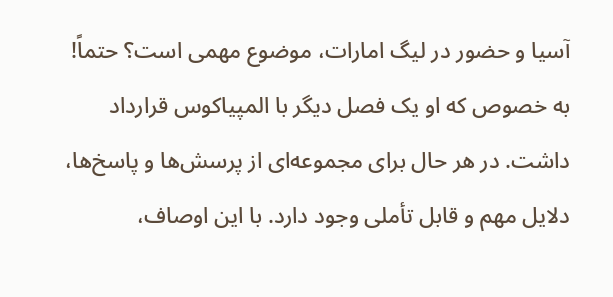آسیا و حضور در لیگ امارات، موضوع مهمی است؟ حتماً! به خصوص که او یک فصل دیگر با المپیاکوس قرارداد داشت. در هر حال برای مجموعه‌ای از پرسش‌ها و پاسخ‌ها، دلایل مهم و قابل تأملی وجود دارد. با این اوصاف،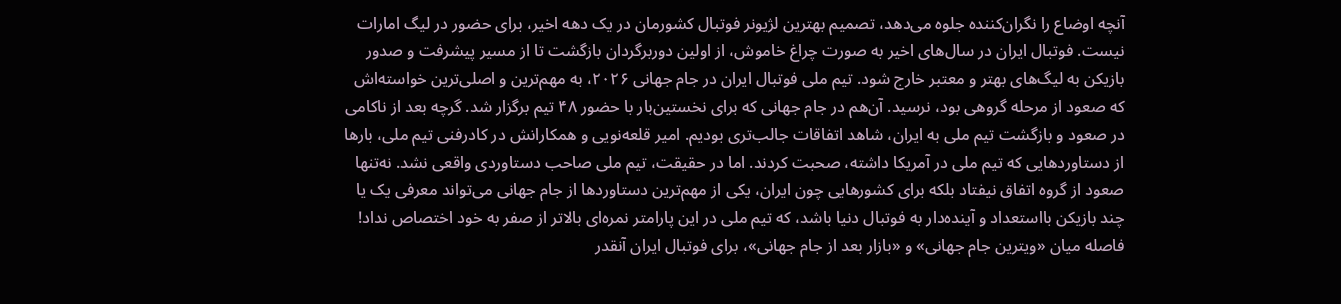آنچه اوضاع را نگران‌کننده جلوه می‌دهد، تصمیم بهترین لژیونر فوتبال کشورمان در یک دهه اخیر، برای حضور در لیگ امارات نیست. فوتبال ایران در سال‌های اخیر به صورت چراغ خاموش، از اولین دوربرگردان بازگشت تا از مسیر پیشرفت و صدور بازیکن به لیگ‌های بهتر و معتبر خارج شود. تیم ملی فوتبال ایران در جام جهانی ۲۰۲۶، به مهم‌ترین و اصلی‌ترین خواسته‌اش که صعود از مرحله گروهی بود، نرسید. آن‌هم در جام جهانی که برای نخستین‌بار با حضور ۴۸ تیم برگزار شد. گرچه بعد از ناکامی در صعود و بازگشت تیم ملی به ایران، شاهد اتفاقات جالب‌تری بودیم. امیر قلعه‌نویی و همکارانش در کادرفنی تیم ملی، بارها از دستاوردهایی که تیم ملی در آمریکا داشته، صحبت کردند. اما در حقیقت، تیم ملی صاحب دستاوردی واقعی نشد. نه‌تنها صعود از گروه اتفاق نیفتاد بلکه برای کشورهایی چون ایران، یکی از مهم‌ترین دستاوردها از جام جهانی می‌تواند معرفی یک یا چند بازیکن بااستعداد و آینده‌دار به فوتبال دنیا باشد، که تیم ملی در این پارامتر نمره‌ای بالاتر از صفر به خود اختصاص ندا‌د! فاصله میان «ویترین جام جهانی» و «بازار بعد از جام جهانی»، برای فوتبال ایران آنقدر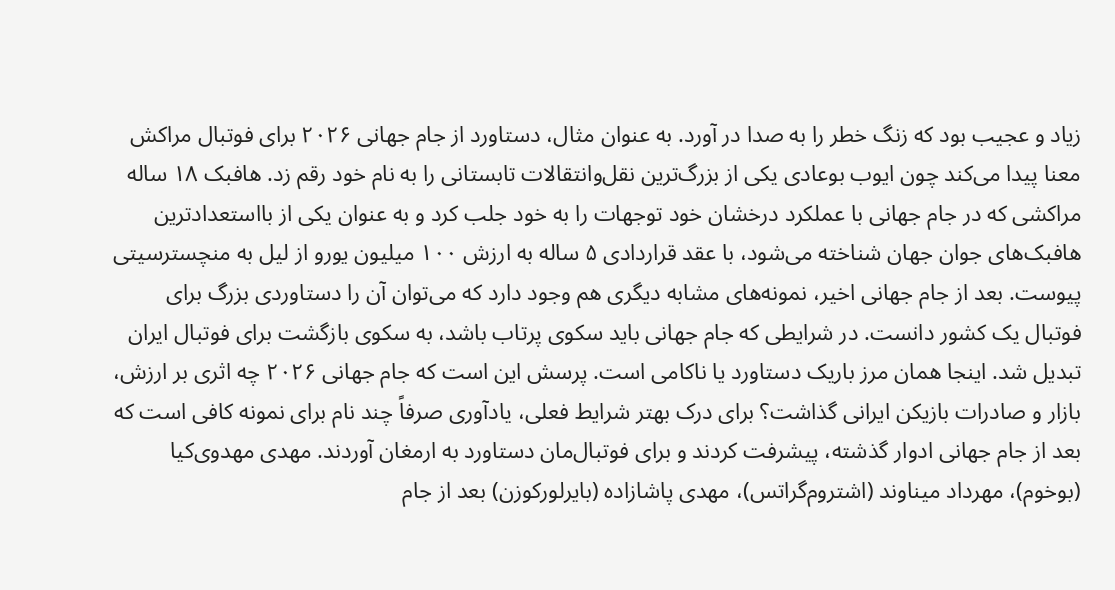زیاد و عجیب بود که زنگ خطر را به صدا در آورد. به عنوان مثال، دستاورد از جام جهانی ۲۰۲۶ برای فوتبال مراکش معنا پیدا می‌کند چون ایوب بوعادی یکی از بزرگ‌ترین نقل‌و‌انتقالات تابستانی را به نام خود رقم زد. هافبک ۱۸ ساله مراکشی که در جام جهانی با عملکرد درخشان خود توجهات را به خود جلب کرد و به عنوان یکی از بااستعدادترین هافبک‌های جوان جهان شناخته می‌شود، با عقد قراردادی ۵ ساله به ارزش ۱۰۰ میلیون یورو از لیل به منچسترسیتی پیوست. بعد از جام جهانی اخیر، نمونه‌های مشابه دیگری هم وجود دارد که می‌توان آن را دستاوردی بزرگ برای فوتبال یک کشور دانست. در شرایطی که جام جهانی باید سکوی پرتاب باشد، به سکوی بازگشت برای فوتبال ایران تبدیل شد. اینجا همان مرز باریک دستاورد یا ناکامی است. پرسش این است که جام جهانی ۲۰۲۶ چه اثری بر ارزش، بازار و صادرات بازیکن ایرانی گذاشت؟ برای درک بهتر شرایط فعلی، یادآوری صرفاً چند نام برای نمونه کافی است که بعد از جام جهانی ادوار گذشته، پیشرفت کردند و برای فوتبال‌مان دستاورد به ارمغان آوردند. مهدی مهدوی‌کیا (بوخوم)، مهرداد میناوند (اشتروم‌گراتس)، مهدی پاشازاده (بایرلورکوزن) بعد از جام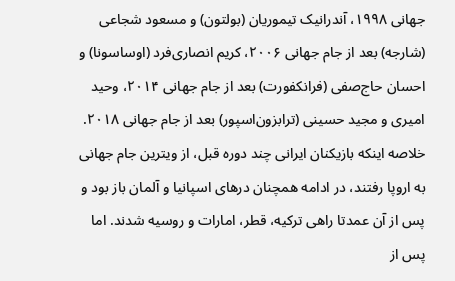جهانی ۱۹۹۸، آندرانیک تیموریان (بولتون) و مسعود شجاعی (شارجه) بعد از جام جهانی ۲۰۰۶، کریم انصاری‌فرد (اوساسونا) و احسان حاج‌صفی (فرانکفورت) بعد از جام جهانی ۲۰۱۴، وحید امیری و مجید حسینی (ترابزون‌اسپور) بعد از جام جهانی ۲۰۱۸. خلاصه اینکه بازیکنان ایرانی چند دوره قبل، از ویترین جام جهانی به اروپا رفتند، در ادامه همچنان درهای اسپانیا و آلمان باز بود و پس از آن عمدتا راهی ترکیه، قطر، امارات و روسیه شدند. اما پس از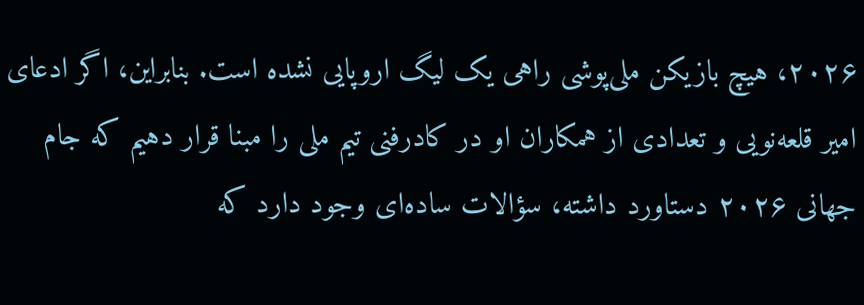۲۰۲۶، هیچ بازیکن ملی‌پوشی راهی یک لیگ اروپایی نشده است. بنابراین، اگر ادعای امیر قلعه‌نویی و تعدادی از همکاران او در کادرفنی تیم ملی را مبنا قرار دهیم که جام جهانی ۲۰۲۶ دستاورد داشته، سؤالات ساده‌ای وجود دارد که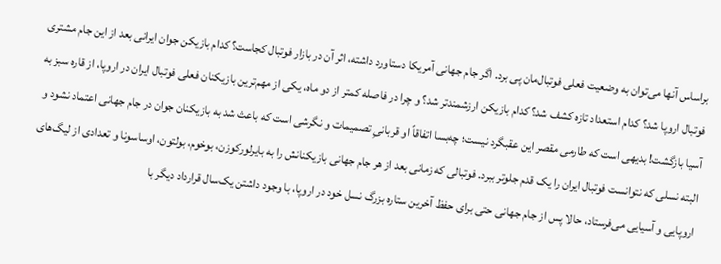براساس آنها می‌توان به وضعیت فعلی فوتبال‌مان پی برد. اگر جام جهانی آمریکا دستاورد داشته، اثر آن در بازار فوتبال کجاست؟ کدام بازیکن جوان ایرانی بعد از این جام مشتری فوتبال اروپا شد؟ کدام استعداد تازه کشف شد؟ کدام بازیکن ارزشمندتر شد؟ و چرا در فاصله کمتر از دو ماه، یکی از مهم‌ترین بازیکنان فعلی فوتبال ایران در اروپا، از قاره سبز به آسیا بازگشت! بدیهی است که طارمی مقصر این عقبگرد نیست؛ چه‌بسا اتفاقاً او قربانیِ تصمیمات و نگرشی است که باعث شد به بازیکنان جوان در جام جهانی اعتماد نشود و البته نسلی که نتوانست فوتبال ایران را یک قدم جلوتر ببرد. فوتبالی که زمانی بعد از هر جام جهانی بازیکنانش را به بایرلورکوزن، بوخوم، بولتون، اوساسونا و تعدادی از لیگ‌های اروپایی و آسیایی می‌فرستاد، حالا پس از جام جهانی حتی برای حفظ آخرین ستاره بزرگ نسل خود در اروپا، با وجود داشتن یک‌سال قرارداد دیگر با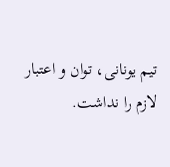تیم یونانی، توان و اعتبار لازم را نداشت.